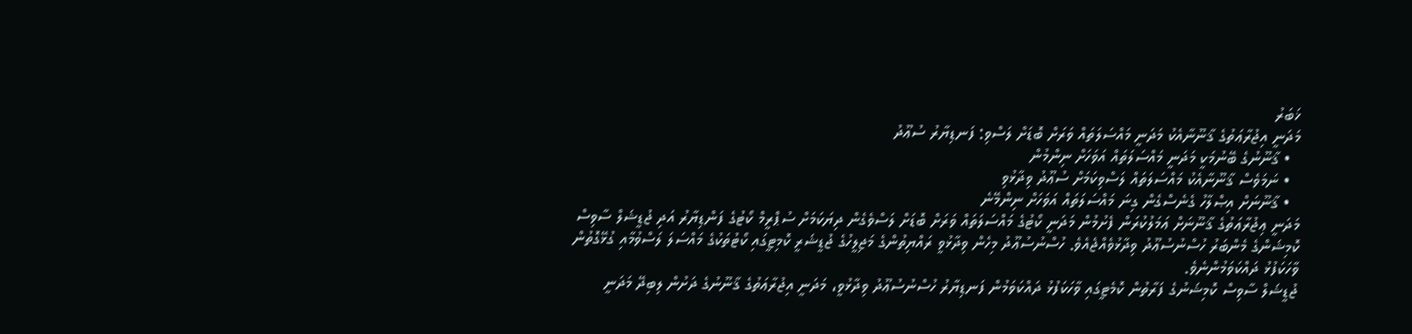ޚަބަރު
މަދަނީ އިޖުރާޢަތުގެ ޤާނޫނާއެކު މަދަނީ މައްސަލަތައް ވަރަށް ބޮޑަށް ލަސްވި: ފަނޑިޔާރު ސުޢޫދު
  • ޤާނޫނުގެ ބޭނުމަކީ މަދަނީ މައްސަލަތައް އަވަހަށް ނިންމުން
  • ނަމަވެސް ޤާނޫނާއެކު މައްސަލަތައް ލަސްވިކަމަށް ސުޢޫދު ވިދާޅުވި
  • ޤާނޫނަށް އިޞްލާހު ގެނެސްގެން ގިނަ މައްސަލަތައް އަވަހަށް ނިންމޭނެ
މަދަނީ ޢިޖުރާޢަތުގެ ޤާނޫނަށް ޢަމަލުކުރަން ފެށުމުން މަދަނީ ކޯޓުގެ މައްސަލަތައް ވަރަށް ބޮޑަށް ލަސްވެގެން ދިޔަކަމަށް ސުޕްރީމް ކޯޓުގެ ފަންޑިޔާރު އަދި ޖުޑީޝަލް ސާވިސް ކޮމިޝަންގެ މެންބަރު ހުސްނުސުޢޫދު ވިދާޅުވެއްޖެއެވެ. ހުސްނުސުޢޫދު މިހެން ވިދާޅުވީ ރައްޔިތުންގެ މަޖިލީހުގެ ޖުޑީޝަރީ ކޮމިޓީގައި ކޯޓުތަކުގެ މައްސަލަ ލަސްވުމާއި ގުޅޭގޮތުން ވާހަކަފުޅު ދައްކަވަމުންނެވެ.
ޖުޑީޝަލް ސާވިސް ކޮމިޝަނުގެ ފަރާތުން ކޮމެޓީގައި ވާހަކަފުޅު ދައްކަވަމުން ފަނޑިޔާރު ހުސްނުސުޢޫދު ވިދާޅުވީ، މަދަނީ އިޖުރާޢަތުގެ ޤާނޫނުގެ ދަށުން ލިބިދޭ މަދަނީ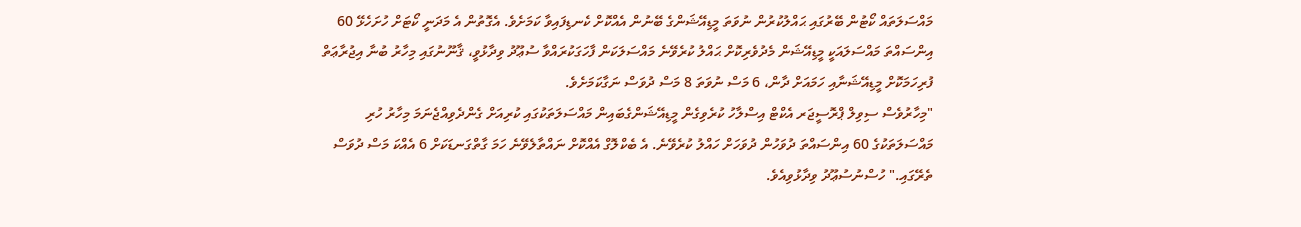މައްސަލަތައް ކޯޓުން ބޭރުގައި ޙައްލުކުރުން ނުވަތަ މީޑިއޭޝަންގެ ބޭނުން އެއްކޮށް ކެނޑިފައިވާ ކަމަށެވެ. އެގޮތުން އެ މަދަނީ ކޯޓަށް ހުށަހެޅޭ 60 އިންސައްތަ މައްސަލައަކީ މީޑިއޭޝަން މެދުވެރިކޮށް ޙައްލު ކުރެވޭނެ މައްސަލަކަން ފާހަގަކުރައްވާ ސުޢޫދު ވިދާޅުވީ، ޤާނޫނުގައި މިހާރު ބުނާ އިޖުރާޢަތް ފުރިހަމަކޮށް މީޑިއޭޝަނާއި ހަމައަށް ދާން، 6 މަސް ނުވަތަ 8 މަސް ދުވަސް ނަގާކަމަށެވެ.
"މިހާރުވެސް ސިވިލް ޕްރޮސީޖަރ އެކްޓް އިސްލާހު ކުރެވިގެން މީޑިއޭޝަންގެބައިން މައްސަލަތަކުގައި ކުރިއަށް ގެންދެވިއްޖެނަމަ މިހާރު ހުރި މައްސަލަތަކުގެ 60 އިންސައްތަ ދުވަހުން ދުވަހަށް ހައްލު ކުރެވޭނެ. އެ ބެކްލޮގް އެއްކޮށް ނައްތާލެވޭނެ ހަމަ ގާތްގަނޑަކަށް 6 އެއްކަ މަސް ދުވަސް ތެރޭގައި." ހުސްނުސުޢޫދު ވިދާޅުވިއެވެ.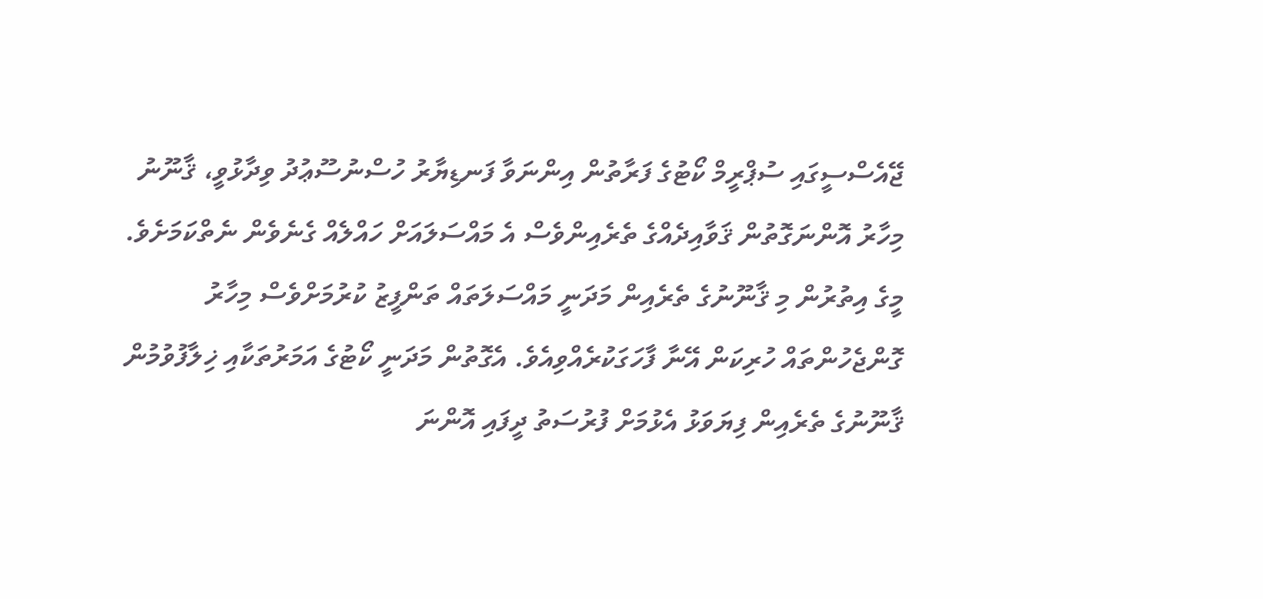ޖޭއެސްސީގައި ސުޕްރީމް ކޯޓުގެ ފަރާތުން އިންނަވާ ފަނޑިޔާރު ހުސްނުސޫޢުދު ވިދާޅުވީ، ޤާނޫނު މިހާރު އޮންނަގޮތުން ޤަވާއިދެއްގެ ތެރެއިންވެސް އެ މައްސަލައަށް ހައްލެއް ގެނެވެން ނެތްކަމަށެވެ.
މީގެ އިތުރުން މި ޤާނޫނުގެ ތެރެއިން މަދަނީ މައްސަލަތައް ތަންފީޒު ކުރުމަށްވެސް މިހާރު ގޮންޖެހުންތައް ހުރިކަން އޭނާ ފާހަގަކުރެއްވިއެވެ. އެގޮތުން މަދަނީ ކޯޓުގެ އަމަރުތަކާއި ޚިލާފުވުމުން ޤާނޫނުގެ ތެރެއިން ފިޔަވަޅު އެޅުމަށް ފުރުސަތު ދީފައި އޮންނަ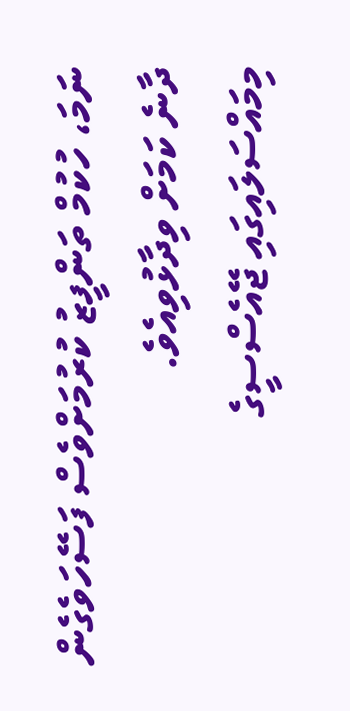ނަމަ، ހުކުމް ތަންފީޒު ކުރުމަށްވެސް ފަސޭހަވެގެން ދާނެ ކަމަށް ވިދާޅުވިއެވެ.
މިމައްސަލައިގައި ޖޭއެސްސީގެ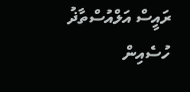ރައީސް އަލްއުސްތާޛު ހުސެއިން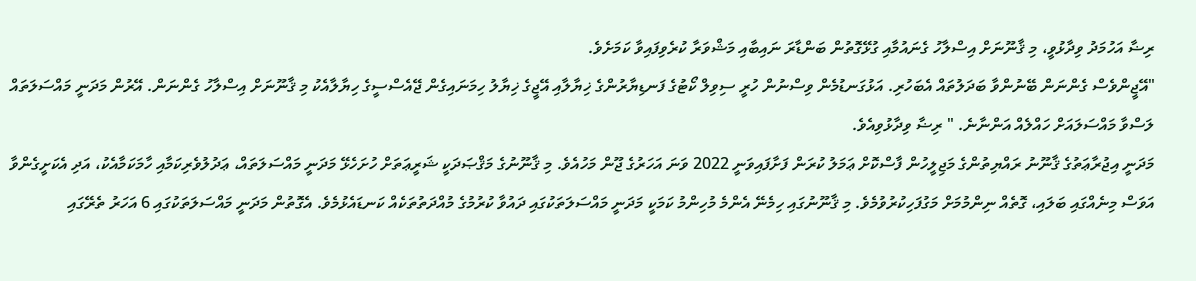ރިޟާ އަހުމަދު ވިދާޅުވީ، މި ޤާނޫނަށް އިސްލާހު ގެނައުމާއި ގުޅޭގޮތުން ބަންޑާރަ ނައިބާއި މަޝްވަރާ ކުރެވިފައިވާ ކަމަށެވެ.
"އޭޖީންވެސް ގެންނަން ބޭނުންވާ ބަދަލުތައް އެބަހުރި. އަޅުގަނޑުމެން ވިސްނުން ހުރީ ސިވިލް ކޯޓުގެ ފަނޑިޔާރުންގެ ޚިޔާލާއި އޭޖީގެ ޚިޔާލު ހިމަނައިގެން ޖޭއެސްސީގެ ހިޔާލާއެކު މި ޤާނޫނަށް އިސްލާހު ގެންނަން. އޭރުން މަދަނީ މައްސަލަތައް ލަސްވާ މައްސަލައަށް ހައްލެއް އަންނާނެ. " ރިޟާ ވިދާޅުވިއެވެ.
މަދަނީ އިޖުރާޢަތުގެ ޤާނޫނު ރައްޔިތުންގެ މަޖިލީހުން ފާސްކޮށް ޢަމަލު ކުރަން ފަށާފައިވަނީ 2022 ވަނަ އަހަރުގެ ޖޫން މަހުއެވެ. މި ޤާނޫނުގެ މަޤްޞަދަކީ ޝަރީޢަތަށް ހުށަހެޅޭ މަދަނީ މައްސަލަތައް، ޢަދުލުވެރިކަމާއި ހާމަކަމާއެކު، އަދި އެކަށީގެންވާ އަވަސް މިނެއްގައި ބަލައި، ގޮތެއް ނިންމުމަށް މަގުފަހިކުރުވުމެވެ. މި ޤާނޫނުގައި ހިމެނޭ އެންމެ މުހިންމު ކަމަކީ މަދަނީ މައްސަލަތަކުގައި ދައުވާ ކުރުމުގެ މުއްދަތުތަކެއް ކަނޑައެޅުމެވެ. އެގޮތުން މަދަނީ މައްސަލަތަކުގައި 6 އަހަރު ތެރޭގައި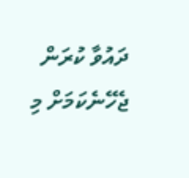ދައުވާ ކުރަން ޖެހޭނެކަމަށް މި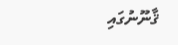ޤާނޫނުގައި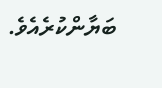ބަޔާންކުރެއެވެ.